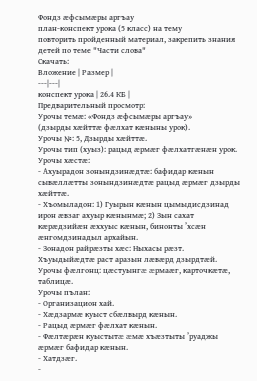Фондз æфсымæры аргъау
план-конспект урока (5 класс) на тему
повторить пройденный материал, закрепить знания детей по теме "Части слова"
Скачать:
Вложение | Размер |
---|---|
конспект урока | 26.4 КБ |
Предварительный просмотр:
Урочы темæ: «Фондз æфсымæры аргъау»
(дзырды хæйттæ фæлхат кæныны урок).
Урочы №: 5, Дзырды хæйттæ.
Урочы тип (хуыз): рацыд æрмæг фæлхатгæнæн урок.
Урочы хæстæ:
- Ахуырадон зонындзинæдтæ: бафидар кæнын сывæллæтты зонындзинæдтæ рацыд æрмæг дзырды хæйттæ.
- Хъомыладон: 1) Гуырын кæнын цымыдисдзинад ирон æвзаг ахуыр кæнынмæ; 2) Зын сахат кæрæдзийæн æххуыс кæнын, бинонты ’хсæн æнгомдзинадыл архайын.
- Зонадон райрæзты хæс: Ныхасы рæзт. Хъуыдыйæдтæ раст аразын лæвæрд дзырдтæй.
Урочы фæлгонц: цæстуынгæ æрмаæг, карточкæтæ, таблицæ.
Урочы пълан:
- Организацион хай.
- Хæдзармæ куыст сбæлвырд кæнын.
- Рацыд æрмæг фæлхат кæнын.
- Фæлтæрæн куыстытæ æмæ хъæзтыты ’руаджы æрмæг бафидар кæнын.
- Хатдзæг.
-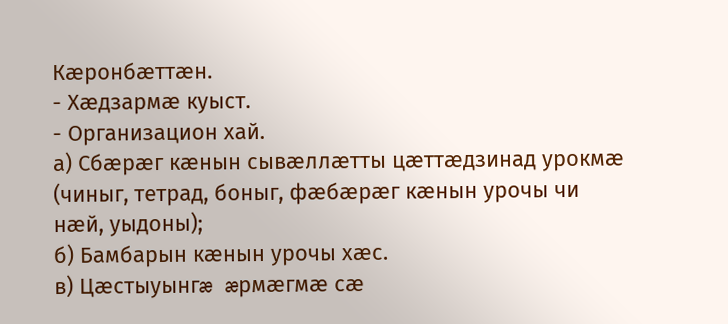Кæронбæттæн.
- Хæдзармæ куыст.
- Организацион хай.
а) Сбæрæг кæнын сывæллæтты цæттæдзинад урокмæ
(чиныг, тетрад, боныг, фæбæрæг кæнын урочы чи
нæй, уыдоны);
б) Бамбарын кæнын урочы хæс.
в) Цæстыуынгæ æрмæгмæ сæ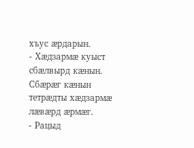хъус æрдарын.
- Хæдзармæ куыст сбæлвырд кæнын.
Сбæрæг кæнын тетрæдты хæдзармæ лæвæрд æрмæг.
- Рацыд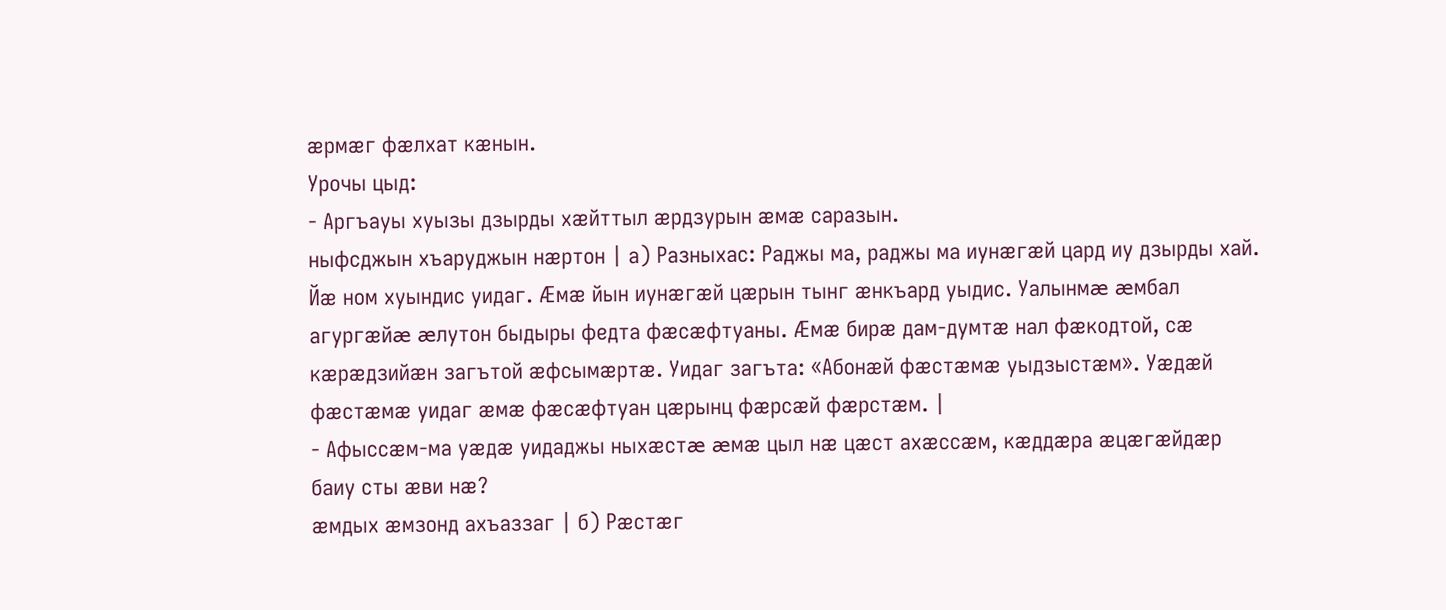æрмæг фæлхат кæнын.
Урочы цыд:
- Аргъауы хуызы дзырды хæйттыл æрдзурын æмæ саразын.
ныфсджын хъаруджын нæртон | а) Разныхас: Раджы ма, раджы ма иунæгæй цард иу дзырды хай. Йæ ном хуындис уидаг. Æмæ йын иунæгæй цæрын тынг æнкъард уыдис. Уалынмæ æмбал агургæйæ æлутон быдыры федта фæсæфтуаны. Æмæ бирæ дам-думтæ нал фæкодтой, сæ кæрæдзийæн загътой æфсымæртæ. Уидаг загъта: «Абонæй фæстæмæ уыдзыстæм». Уæдæй фæстæмæ уидаг æмæ фæсæфтуан цæрынц фæрсæй фæрстæм. |
- Афыссæм-ма уæдæ уидаджы ныхæстæ æмæ цыл нæ цæст ахæссæм, кæддæра æцæгæйдæр баиу сты æви нæ?
æмдых æмзонд ахъаззаг | б) Рæстæг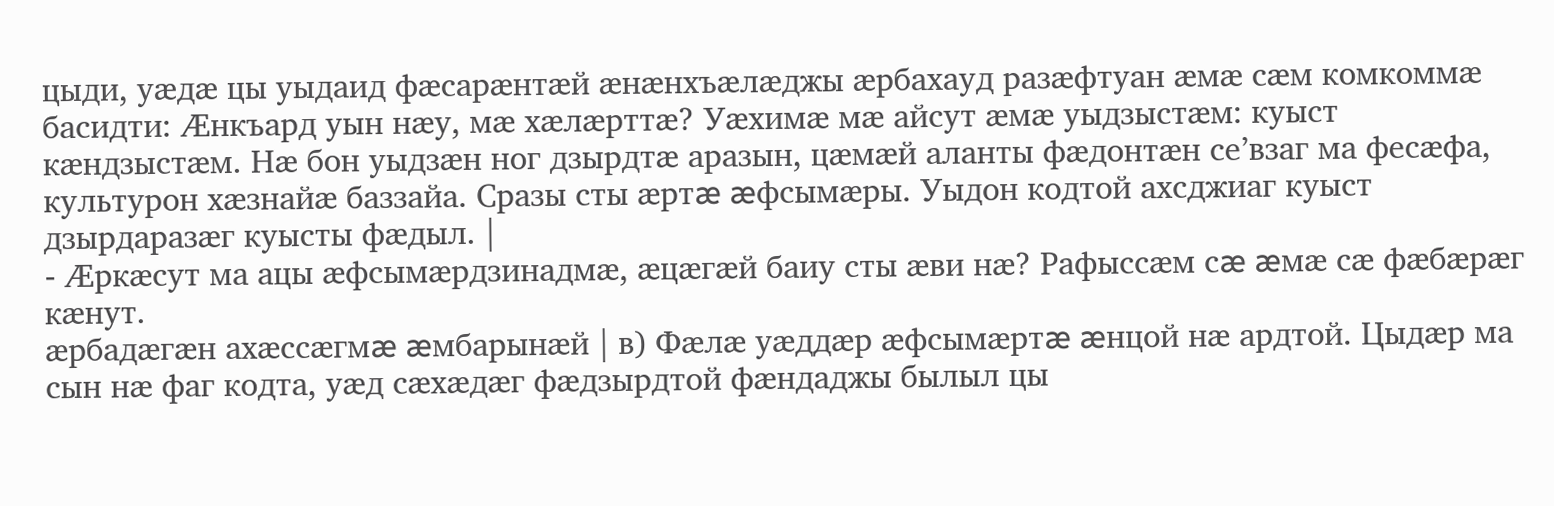цыди, уæдæ цы уыдаид фæсарæнтæй æнæнхъæлæджы æрбахауд разæфтуан æмæ сæм комкоммæ басидти: Æнкъард уын нæу, мæ хæлæрттæ? Уæхимæ мæ айсут æмæ уыдзыстæм: куыст кæндзыстæм. Нæ бон уыдзæн ног дзырдтæ аразын, цæмæй аланты фæдонтæн се’взаг ма фесæфа, культурон хæзнайæ баззайа. Сразы сты æртæ æфсымæры. Уыдон кодтой ахсджиаг куыст дзырдаразæг куысты фæдыл. |
- Æркæсут ма ацы æфсымæрдзинадмæ, æцæгæй баиу сты æви нæ? Рафыссæм сæ æмæ сæ фæбæрæг кæнут.
æрбадæгæн ахæссæгмæ æмбарынæй | в) Фæлæ уæддæр æфсымæртæ æнцой нæ ардтой. Цыдæр ма сын нæ фаг кодта, уæд сæхæдæг фæдзырдтой фæндаджы былыл цы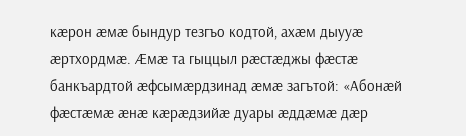кæрон æмæ бындур тезгъо кодтой, ахæм дыууæ æртхордмæ. Æмæ та гыццыл рæстæджы фæстæ банкъардтой æфсымæрдзинад æмæ загътой: «Абонæй фæстæмæ æнæ кæрæдзийæ дуары æддæмæ дæр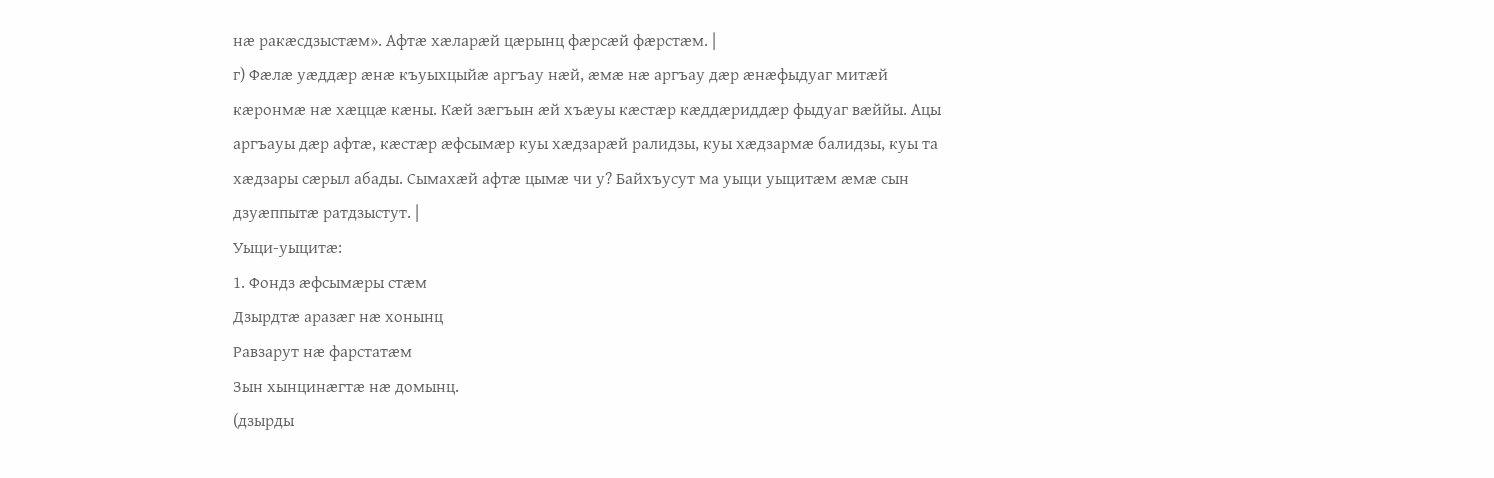нæ ракæсдзыстæм». Афтæ хæларæй цæрынц фæрсæй фæрстæм. |
г) Фæлæ уæддæр æнæ къуыхцыйæ аргъау нæй, æмæ нæ аргъау дæр æнæфыдуаг митæй кæронмæ нæ хæццæ кæны. Кæй зæгъын æй хъæуы кæстæр кæддæриддæр фыдуаг вæййы. Ацы аргъауы дæр афтæ, кæстæр æфсымæр куы хæдзарæй ралидзы, куы хæдзармæ балидзы, куы та хæдзары сæрыл абады. Сымахæй афтæ цымæ чи у? Байхъусут ма уыци уыцитæм æмæ сын дзуæппытæ ратдзыстут. |
Уыци-уыцитæ:
1. Фондз æфсымæры стæм
Дзырдтæ аразæг нæ хонынц
Равзарут нæ фарстатæм
Зын хынцинæгтæ нæ домынц.
(дзырды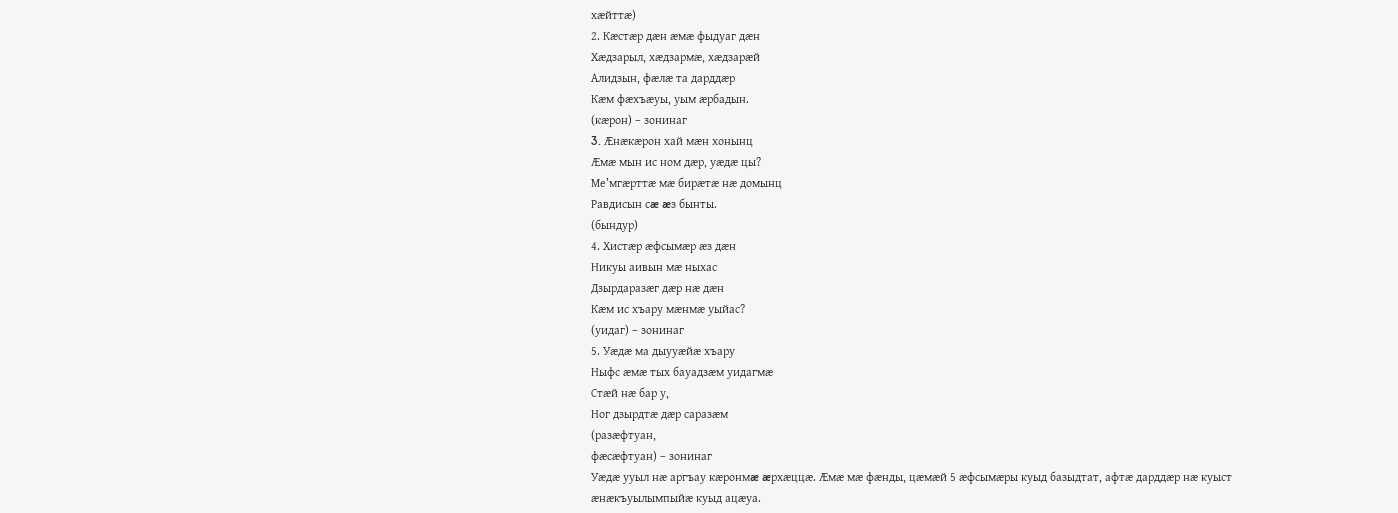хæйттæ)
2. Кæстæр дæн æмæ фыдуаг дæн
Хæдзарыл, хæдзармæ, хæдзарæй
Алидзын, фæлæ та дарддæр
Кæм фæхъæуы, уым æрбадын.
(кæрон) – зонинаг
3. Æнæкæрон хай мæн хонынц
Æмæ мын ис ном дæр, уæдæ цы?
Ме’мгæрттæ мæ бирæтæ нæ домынц
Равдисын сæ æз бынты.
(бындур)
4. Хистæр æфсымæр æз дæн
Никуы аивын мæ ныхас
Дзырдаразæг дæр нæ дæн
Кæм ис хъару мæнмæ уыйас?
(уидаг) – зонинаг
5. Уæдæ ма дыууæйæ хъару
Ныфс æмæ тых бауадзæм уидагмæ
Стæй нæ бар у,
Ног дзырдтæ дæр саразæм
(разæфтуан,
фæсæфтуан) – зонинаг
Уæдæ ууыл нæ аргъау кæронмæ æрхæццæ. Æмæ мæ фæнды, цæмæй 5 æфсымæры куыд базыдтат, афтæ дарддæр нæ куыст æнæкъуылымпыйæ куыд ацæуа.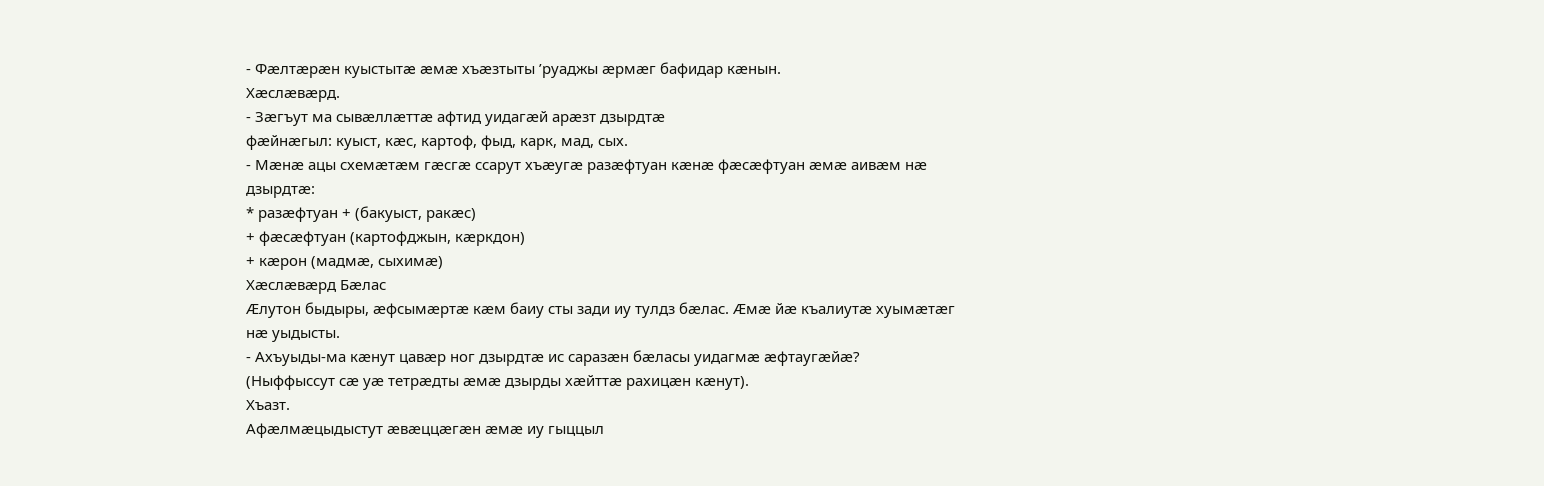- Фæлтæрæн куыстытæ æмæ хъæзтыты ’руаджы æрмæг бафидар кæнын.
Хæслæвæрд.
- Зæгъут ма сывæллæттæ афтид уидагæй арæзт дзырдтæ
фæйнæгыл: куыст, кæс, картоф, фыд, карк, мад, сых.
- Мæнæ ацы схемæтæм гæсгæ ссарут хъæугæ разæфтуан кæнæ фæсæфтуан æмæ аивæм нæ дзырдтæ:
* разæфтуан + (бакуыст, ракæс)
+ фæсæфтуан (картофджын, кæркдон)
+ кæрон (мадмæ, сыхимæ)
Хæслæвæрд Бæлас
Æлутон быдыры, æфсымæртæ кæм баиу сты зади иу тулдз бæлас. Æмæ йæ къалиутæ хуымæтæг нæ уыдысты.
- Ахъуыды-ма кæнут цавæр ног дзырдтæ ис саразæн бæласы уидагмæ æфтаугæйæ?
(Ныффыссут сæ уæ тетрæдты æмæ дзырды хæйттæ рахицæн кæнут).
Хъазт.
Афæлмæцыдыстут æвæццæгæн æмæ иу гыццыл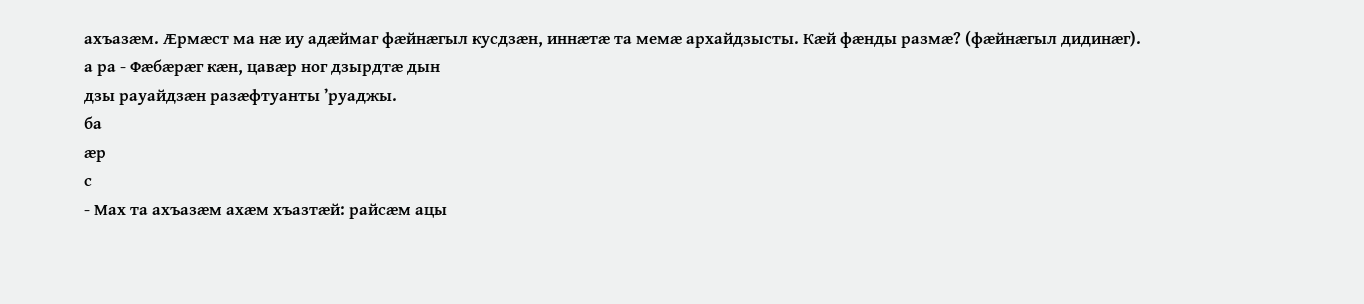ахъазæм. Æрмæст ма нæ иу адæймаг фæйнæгыл кусдзæн, иннæтæ та мемæ архайдзысты. Кæй фæнды размæ? (фæйнæгыл дидинæг).
а ра - Фæбæрæг кæн, цавæр ног дзырдтæ дын
дзы рауайдзæн разæфтуанты ’руаджы.
ба
æр
с
- Мах та ахъазæм ахæм хъазтæй: райсæм ацы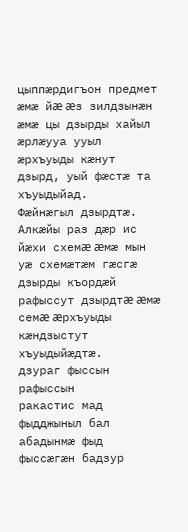цыппæрдигъон предмет æмæ йæ æз зилдзынæн æмæ цы дзырды хайыл æрлæууа ууыл æрхъуыды кæнут дзырд, уый фæстæ та хъуыдыйад.
Фæйнæгыл дзырдтæ.
Алкæйы раз дæр ис йæхи схемæ æмæ мын уæ схемæтæм гæсгæ дзырды къордæй рафыссут дзырдтæ æмæ семæ æрхъуыды кæндзыстут хъуыдыйæдтæ.
дзураг фыссын рафыссын
ракастис мад
фыдджыныл бал
абадынмæ фыд
фыссæгæн бадзур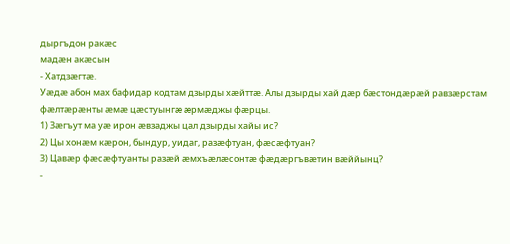дыргъдон ракæс
мадæн акæсын
- Хатдзæгтæ.
Уæдæ абон мах бафидар кодтам дзырды хæйттæ. Алы дзырды хай дæр бæстондæрæй равзæрстам фæлтæрæнты æмæ цæстуынгæ æрмæджы фæрцы.
1) Зæгъут ма уæ ирон æвзаджы цал дзырды хайы ис?
2) Цы хонæм кæрон, бындур, уидаг, разæфтуан, фæсæфтуан?
3) Цавæр фæсæфтуанты разæй æмхъæлæсонтæ фæдæргъвæтин вæййынц?
-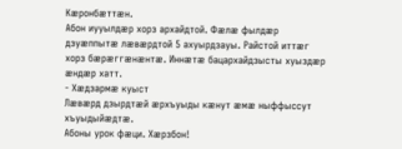Кæронбæттæн.
Абон иууылдæр хорз архайдтой. Фæлæ фылдæр дзуæппытæ лæвæрдтой 5 ахуырдзауы. Райстой иттæг хорз бæрæггæнæнтæ. Иннæтæ бацархайдзысты хуыздæр æндæр хатт.
- Хæдзармæ куыст
Лæвæрд дзырдтæй æрхъуыды кæнут æмæ ныффыссут хъуыдыйæдтæ.
Абоны урок фæци. Хæрзбон!